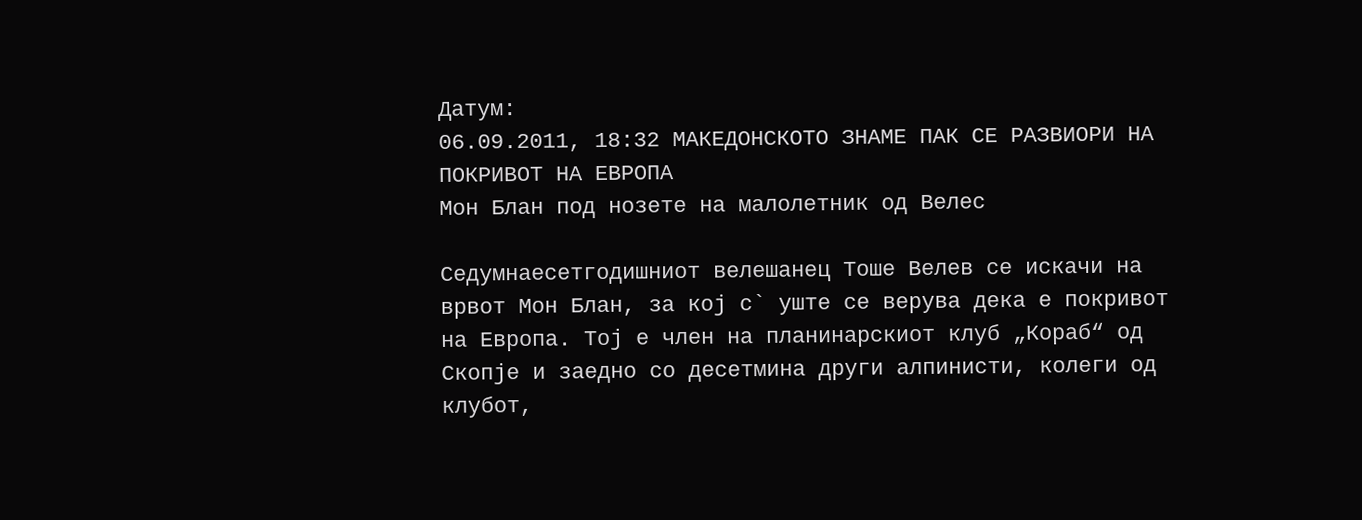Датум:
06.09.2011, 18:32 МАКЕДОНСКОТО ЗНАМЕ ПАК СЕ РАЗВИОРИ НА ПОКРИВОТ НА ЕВРОПА
Мон Блан под нозете на малолетник од Велес

Седумнаесетгодишниот велешанец Тоше Велев се искачи на врвот Мон Блан, за кој с` уште се верува дека е покривот на Европа. Тој е член на планинарскиот клуб „Кораб“ од Скопје и заедно со десетмина други алпинисти, колеги од клубот,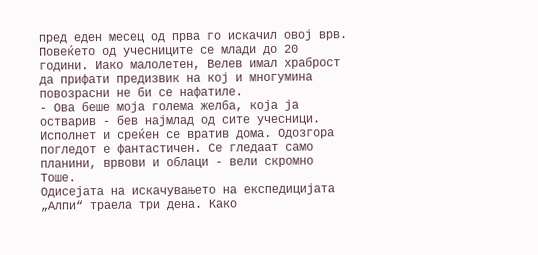пред еден месец од прва го искачил овој врв. Повеќето од учесниците се млади до 20 години. Иако малолетен, Велев имал храброст да прифати предизвик на кој и многумина повозрасни не би се нафатиле.
- Ова беше моја голема желба, која ја остварив - бев најмлад од сите учесници. Исполнет и среќен се вратив дома. Одозгора погледот е фантастичен. Се гледаат само планини, врвови и облаци - вели скромно Тоше.
Одисејата на искачувањето на експедицијата „Алпи“ траела три дена. Како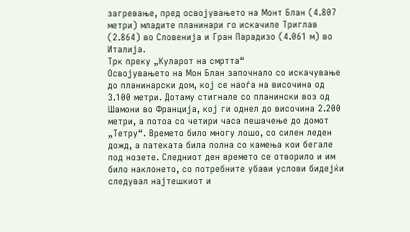загревање, пред освојувањето на Монт Блан (4.807 метри) младите планинари го искачиле Триглав (2.864) во Словенија и Гран Парадизо (4.061 м) во Италија.
Трк преку „Куларот на смртта“
Освојувањето на Мон Блан започнало со искачување до планинарски дом, кој се наоѓа на височина од 3.100 метри. Дотаму стигнале со планински воз од Шамони во Франција, кој ги однел до височина 2.200 метри, а потоа со четири часа пешачење до домот „Тетру“. Времето било многу лошо, со силен леден дожд, а патеката била полна со камења кои бегале под нозете. Следниот ден времето се отворило и им било наклонето, со потребните убави услови бидејќи следувал најтешкиот и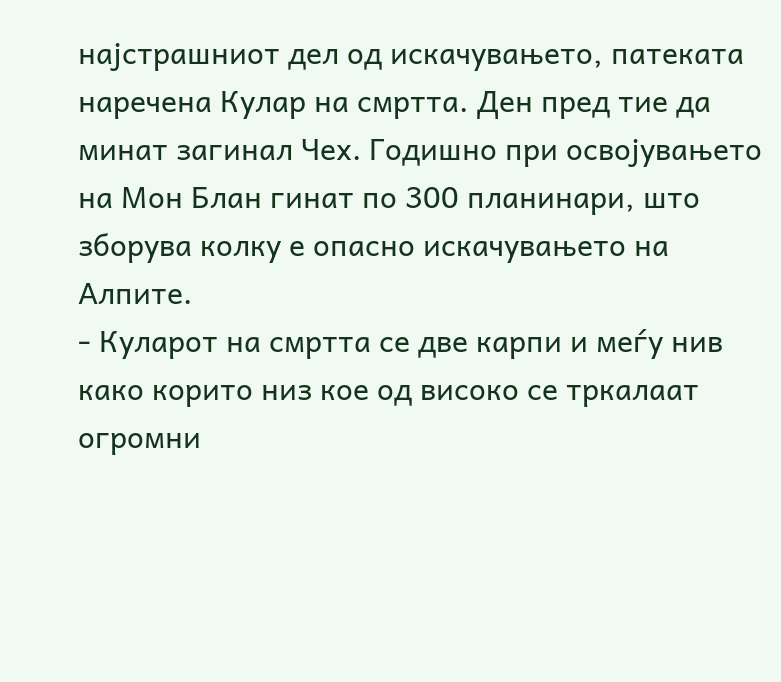најстрашниот дел од искачувањето, патеката наречена Кулар на смртта. Ден пред тие да минат загинал Чех. Годишно при освојувањето на Мон Блан гинат по 300 планинари, што зборува колку е опасно искачувањето на Алпите.
- Куларот на смртта се две карпи и меѓу нив како корито низ кое од високо се тркалаат огромни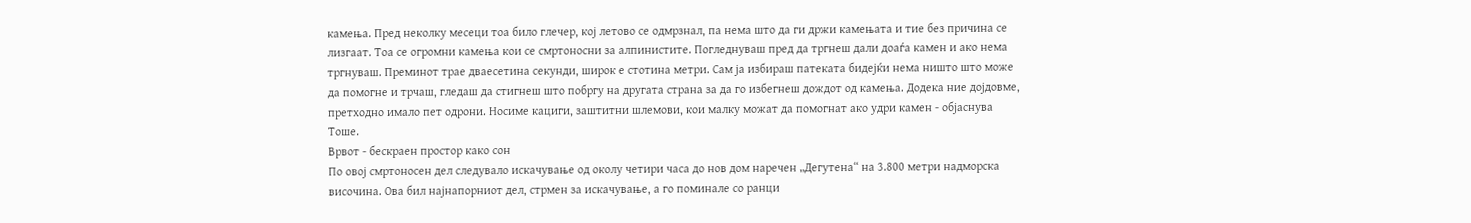камења. Пред неколку месеци тоа било глечер, кој летово се одмрзнал, па нема што да ги држи камењата и тие без причина се лизгаат. Тоа се огромни камења кои се смртоносни за алпинистите. Погледнуваш пред да тргнеш дали доаѓа камен и ако нема тргнуваш. Преминот трае дваесетина секунди, широк е стотина метри. Сам ја избираш патеката бидејќи нема ништо што може да помогне и трчаш, гледаш да стигнеш што побргу на другата страна за да го избегнеш дождот од камења. Додека ние дојдовме, претходно имало пет одрони. Носиме кациги, заштитни шлемови, кои малку можат да помогнат ако удри камен - објаснува Тоше.
Врвот - бескраен простор како сон
По овој смртоносен дел следувало искачување од околу четири часа до нов дом наречен „Дегутена“ на 3.800 метри надморска височина. Ова бил најнапорниот дел, стрмен за искачување, а го поминале со ранци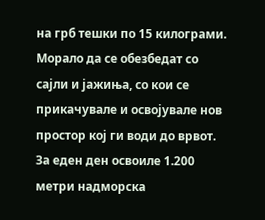на грб тешки по 15 килограми. Морало да се обезбедат со сајли и јажиња, со кои се прикачувале и освојувале нов простор кој ги води до врвот. За еден ден освоиле 1.200 метри надморска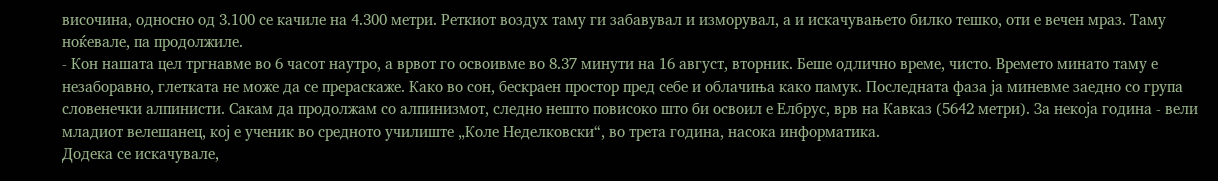височина, односно од 3.100 се качиле на 4.300 метри. Реткиот воздух таму ги забавувал и изморувал, а и искачувањето билко тешко, оти е вечен мраз. Таму ноќевале, па продолжиле.
- Кон нашата цел тргнавме во 6 часот наутро, а врвот го освоивме во 8.37 минути на 16 август, вторник. Беше одлично време, чисто. Времето минато таму е незаборавно, глетката не може да се прераскаже. Како во сон, бескраен простор пред себе и облачиња како памук. Последната фаза ја миневме заедно со група словенечки алпинисти. Сакам да продолжам со алпинизмот, следно нешто повисоко што би освоил е Елбрус, врв на Кавказ (5642 метри). За некоја година - вели младиот велешанец, кој е ученик во средното училиште „Коле Неделковски“, во трета година, насока информатика.
Додека се искачувале,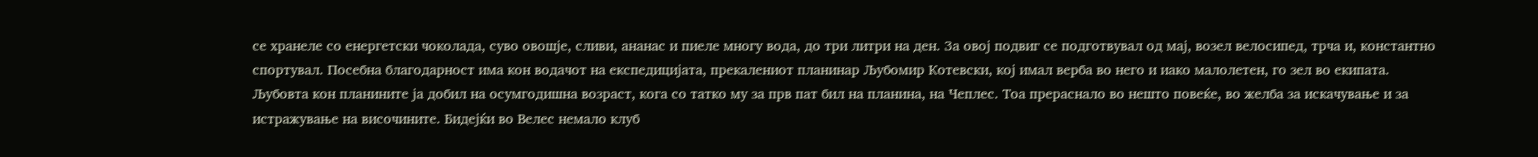се хранеле со енергетски чоколада, суво овошје, сливи, ананас и пиеле многу вода, до три литри на ден. За овој подвиг се подготвувал од мај, возел велосипед, трча и, константно спортувал. Посебна благодарност има кон водачот на експедицијата, прекалениот планинар Љубомир Котевски, кој имал верба во него и иако малолетен, го зел во екипата. Љубовта кон планините ја добил на осумгодишна возраст, кога со татко му за прв пат бил на планина, на Чеплес. Тоа прераснало во нешто повеќе, во желба за искачување и за истражување на височините. Бидејќи во Велес немало клуб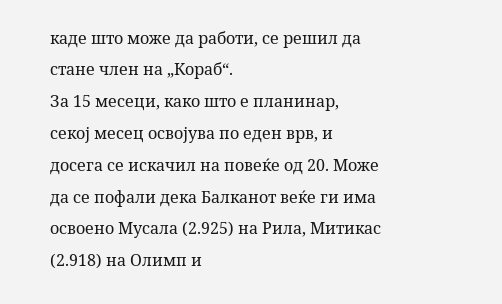каде што може да работи, се решил да стане член на „Кораб“.
За 15 месеци, како што е планинар, секој месец освојува по еден врв, и досега се искачил на повеќе од 20. Може да се пофали дека Балканот веќе ги има освоено Мусала (2.925) на Рила, Митикас (2.918) на Олимп и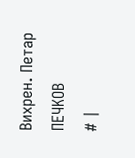Вихрен. Петар ПЕЧКОВ
# |